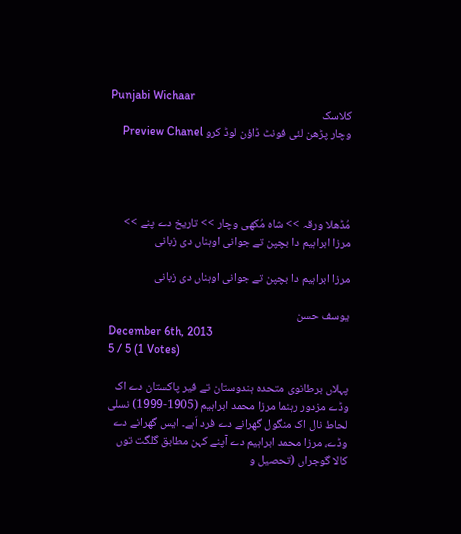Punjabi Wichaar
کلاسک
وچار پڑھن لئی فونٹ ڈاؤن لوڈ کرو Preview Chanel




مُڈھلا ورقہ >> شاہ مُکھی وچار >> تاریخ دے پنے >> مرزا ابراہیم دا بچپن تے جوانی اوہناں دی زبانی

مرزا ابراہیم دا بچپن تے جوانی اوہناں دی زبانی

یوسف حسن
December 6th, 2013
5 / 5 (1 Votes)

پہلاں برطانوی متحدہ ہندوستان تے فیر پاکستان دے اک وڈے مزدور رہنما مرزا محمد ابراہیم (1905-1999) نسلی لحاط نال اک منگول گھرانے دے فرد اَہے۔ ایس گھرانے دے وڈے، مرزا محمد ابراہیم دے آپنے کہن مطابق گلگت توں کالا گوجراں (تحصیل و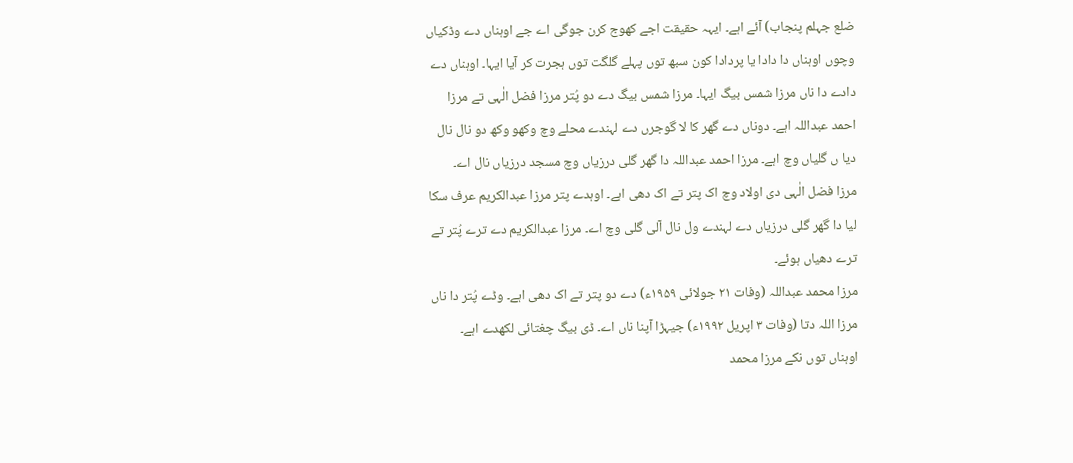ضلع جہلم پنجاب) آئے اہے۔ ایہہ حقیقت اجے کھوج کرن جوگی اے جے اوہناں دے وڈکیاں وچوں اوہناں دا دادا یا پردادا کون سبھ توں پہلے گلگت توں ہجرت کر آیا ایہا۔ اوہناں دے دادے دا ناں مرزا شمس بیگ ایہا۔ مرزا شمس بیگ دے دو پُتر مرزا فضل الٰہی تے مرزا احمد عبداللہ اہے۔ دوناں دے گھر کا لا گوجرں دے لہندے محلے وچ وکھو وکھ دو نال نال دیا ں گلیاں وچ اہے۔ مرزا احمد عبداللہ دا گھر گلی درزیاں وچ مسجد درزیاں نال اے۔
مرزا فضل الٰہی دی اولاد وچ اک پتر تے اک دھی اہے۔ اوہدے پتر مرزا عبدالکریم عرف سکا لیا دا گھر گلی درزیاں دے لہندے ول نال آلی گلی وچ اے۔ مرزا عبدالکریم دے ترے پُتر تے ترے دھیاں ہوئے۔
مرزا محمد عبداللہ (وفات ۲۱ جولائی ۱۹۵۹ء) دے دو پتر تے اک دھی اہے۔ وڈے پُتر دا ناں مرزا اللہ دتا (وفات ۳ اپریل ۱۹۹۲ء) جیہڑا آپنا ناں اے۔ ڈی بیگ چغتائی لکھدے اہے۔
اوہناں توں نکے مرزا محمد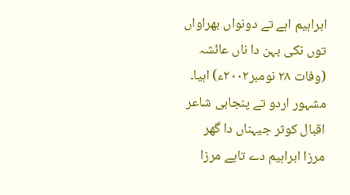ابراہیم اہے تے دونواں بھراواں توں نکی بہن دا ناں عائشہ (وفات ۲۸ نومبر۲۰۰۲ء) اہیا۔ مشہور اردو تے پنجابی شاعر اقبال کوثر جیہناں دا گھر مرزا ابراہیم دے تاپے مرزا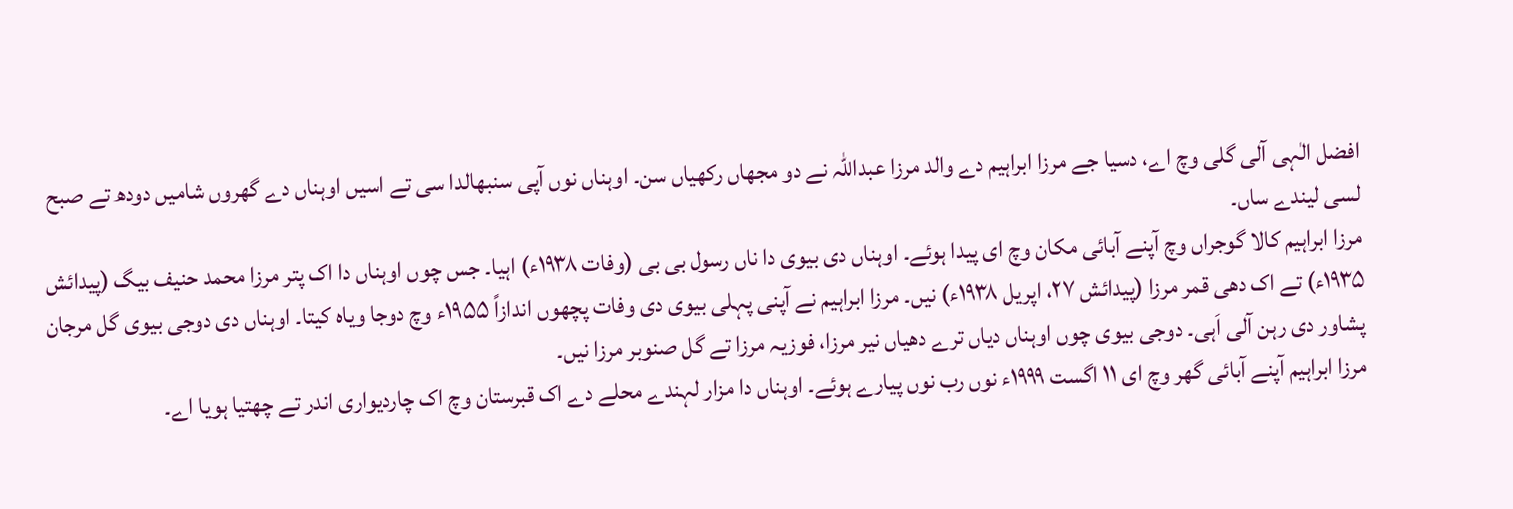افضل الٰہی آلی گلی وچ اے، دسیا جے مرزا ابراہیم دے والد مرزا عبداللہ نے دو مجھاں رکھیاں سن۔ اوہناں نوں آپی سنبھالدا سی تے اسیں اوہناں دے گھروں شامیں دودھ تے صبح لسی لیندے ساں۔
مرزا ابراہیم کالا گوجراں وچ آپنے آبائی مکان وچ ای پیدا ہوئے۔ اوہناں دی بیوی دا ناں رسول بی بی (وفات ۱۹۳۸ء) اہیا۔ جس چوں اوہناں دا اک پتر مرزا محمد حنیف بیگ (پیدائش ۱۹۳۵ء) تے اک دھی قمر مرزا (پیدائش ۲۷، اپریل ۱۹۳۸ء) نیں۔ مرزا ابراہیم نے آپنی پہلی بیوی دی وفات پچھوں اندازاً ۱۹۵۵ء وچ دوجا ویاہ کیتا۔ اوہناں دی دوجی بیوی گل مرجان پشاور دی رہن آلی اَہی۔ دوجی بیوی چوں اوہناں دیاں ترے دھیاں نیر مرزا، فوزیہ مرزا تے گل صنوبر مرزا نیں۔
مرزا ابراہیم آپنے آبائی گھر وچ ای ۱۱ اگست ۱۹۹۹ء نوں رب نوں پیارے ہوئے۔ اوہناں دا مزار لہندے محلے دے اک قبرستان وچ اک چاردیواری اندر تے چھتیا ہویا اے۔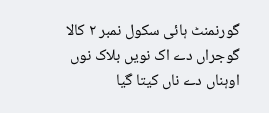گورنمنٹ ہائی سکول نمبر ۲ کالا گوجراں دے اک نویں بلاک نوں اوہناں دے ناں کیتا گیا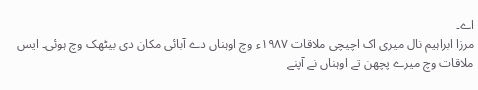اے۔
مرزا ابراہیم نال میری اک اچیچی ملاقات ۱۹۸۷ء وچ اوہناں دے آبائی مکان دی بیٹھک وچ ہوئی۔ ایس ملاقات وچ میرے پچھن تے اوہناں نے آپنے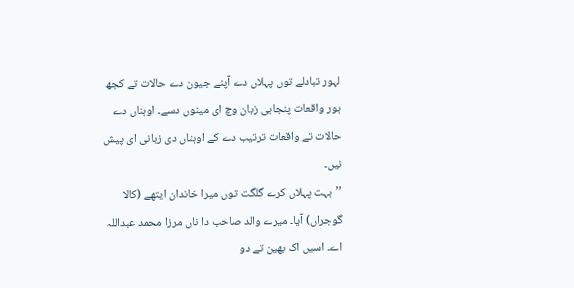لہور تبادلے توں پہلاں دے آپنے جیون دے حالات تے کجھ ہور واقعات پنجابی زبان وچ ای مینوں دسے۔ اوہناں دے حالات تے واقعات ترتیب دے کے اوہناں دی زبانی ای پیش نیں۔
’’بہت پہلاں کرے گلگت توں میرا خاندان ایتھے (کالا گوجراں) آیا۔ میرے والد صاحب دا ناں مرزا محمد عبداللہ اے۔ اسیں اک بھین تے دو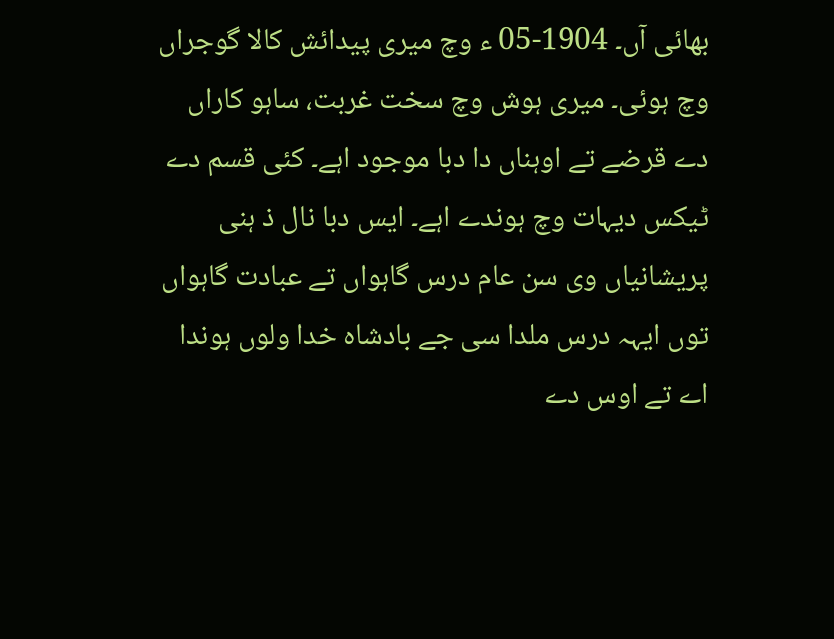بھائی آں۔ 1904-05 ء وچ میری پیدائش کالا گوجراں وچ ہوئی۔ میری ہوش وچ سخت غربت، ساہو کاراں دے قرضے تے اوہناں دا دبا موجود اہے۔ کئی قسم دے ٹیکس دیہات وچ ہوندے اہے۔ ایس دبا نال ذ ہنی پریشانیاں وی سن عام درس گاہواں تے عبادت گاہواں توں ایہہ درس ملدا سی جے بادشاہ خدا ولوں ہوندا اے تے اوس دے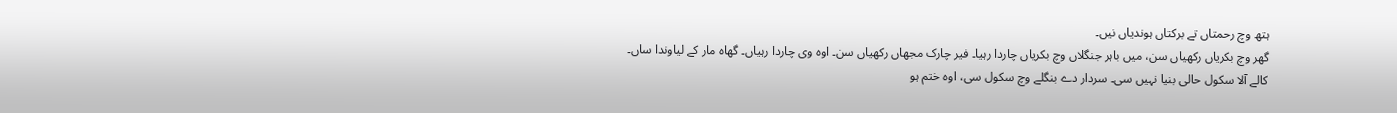ہتھ وچ رحمتاں تے برکتاں ہوندیاں نیں۔
گھر وچ بکریاں رکھیاں سن، میں باہر جنگلاں وچ بکریاں چاردا رہیا۔ فیر چارک مجھاں رکھیاں سن۔ اوہ وی چاردا رہیاں۔ گھاہ مار کے لیاوندا ساں۔
کالے آلا سکول حالی بنیا نہیں سی۔ سردار دے بنگلے وچ سکول سی، اوہ ختم ہو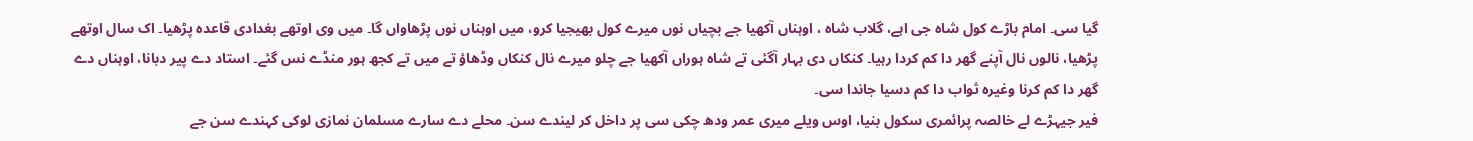گیا سی۔ امام باڑے کول شاہ جی اہے، گلاب شاہ ، اوہناں آکھیا جے بچیاں نوں میرے کول بھیجیا کرو، میں اوہناں نوں پڑھاواں گا۔ میں وی اوتھے بغدادی قاعدہ پڑھیا۔ اک سال اوتھے پڑھیا، نالوں نال آپنے گھر دا کم کردا رہیا۔ کنکاں دی بہار آگئی تے شاہ ہوراں آکھیا جے چلو میرے نال کنکاں وڈھاؤ تے میں تے کجھ ہور منڈے نس گئے۔ استاد دے پیر دبانا، اوہناں دے گھر دا کم کرنا وغیرہ ثواب دا کم دسیا جاندا سی۔
فیر جیہڑے لے خالصہ پرائمری سکول بنیا، اوس ویلے میری عمر ودھ چکی سی پر داخل کر لیندے سن۔ محلے دے سارے مسلمان نمازی لوکی کہندے سن جے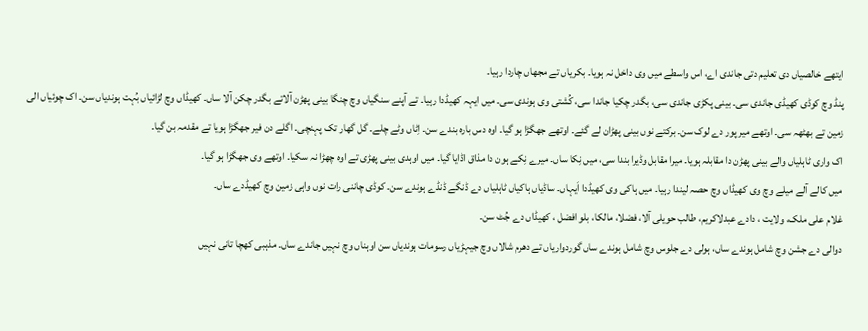ایتھے خالصیاں دی تعلیم دتی جاندی اے، اس واسطے میں وی داخل نہ ہویا۔ بکریاں تے مجھاں چاردا رہیا۔
پنڈ وچ کوڈی کھیڈی جاندی سی۔ بینی پکڑی جاندی سی، بگدر چکیا جاندا سی، کُشتی وی ہوندی سی۔ میں ایہہ کھیڈدا رہیا۔ تے آپنے سنگیاں وچ چنگا بینی پھڑن آلاتے بگدر چکن آلا ساں۔ کھیڈاں وچ لڑائیاں بُہت ہوندیاں سن۔ اک چوئیاں الی زمین تے بھٹھہ سی۔ اوتھے میر پور دے لوک سن۔ برکتے نوں بینی پھڑان لے گئے۔ اوتھے جھگڑا ہو گیا۔ اوہ دس بارہ بندے سن۔ اِٹاں وٹے چلے۔ گل گھار تک پہنچی۔ اگلے دن فیر جھگڑا ہویا تے مقدمہ بن گیا۔
اک واری ٹاہلیاں والے بینی پھڑن دا مقابلہ ہویا۔ میرا مقابل وڈیرا بندا سی، میں نِکا ساں۔ میرے نِکے ہون دا مذاق اڈایا گیا۔ میں اوہدی بینی پھڑی تے اوہ چھڑا نہ سکیا۔ اوتھے وی جھگڑا ہو گیا۔
میں کالے آلے میلے وچ وی کھیڈاں وچ حصہ لیندا رہیا۔ میں ہاکی وی کھیڈدا اَیہاں۔ ساڈیاں ہاکیاں ٹاہلیاں دے ڈنگے ڈنڈے ہوندے سن۔ کوڈی چاننی رات نوں واہی زمین وچ کھیڈدے ساں۔
غلام علی ملک، ولایت ، دادے عبدلاکریم، طالب حویلی آلا، فضلا، مالکا، بلو افضل ، کھیڈاں دے جُٹ سن۔
دوالی دے جشن وچ شامل ہوندے ساں، ہولی دے جلوس وچ شامل ہوندے ساں گوردواریاں تے دھرم شالاں وچ جیہڑیاں رسومات ہوندیاں سن اوہناں وچ نہیں جاندے ساں۔ مذہبی کھچا تانی نہیں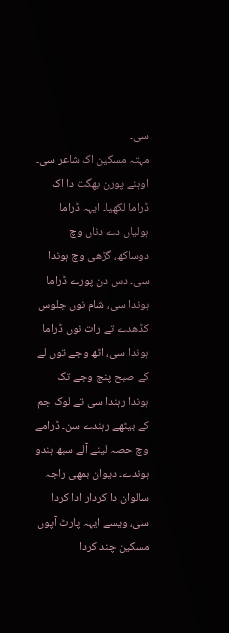سی۔
مہتہ مسکین اک شاعر سی۔ اوہنے پورن بھگت دا اک ڈراما لکھیا۔ ایہہ ڈراما ہولیاں دے دناں وچ دوساکھ، گڑھی وچ ہوندا سی۔ دس دن پورے ڈراما ہوندا سی، شام نوں جلوس کڈھدے تے رات نوں ڈراما ہوندا سی، اٹھ وجے توں لے کے صبح پنج وجے تک ہوندا رہندا سی تے لوک جم کے بیٹھے رہندے سن۔ ڈرامے وچ حصہ لینے آلے سبھ ہندو ہوندے۔ دیوان بمھی راجہ سالوان دا کردار ادا کردا سی، ویسے ایہہ پارٹ آپوں مسکین چند کردا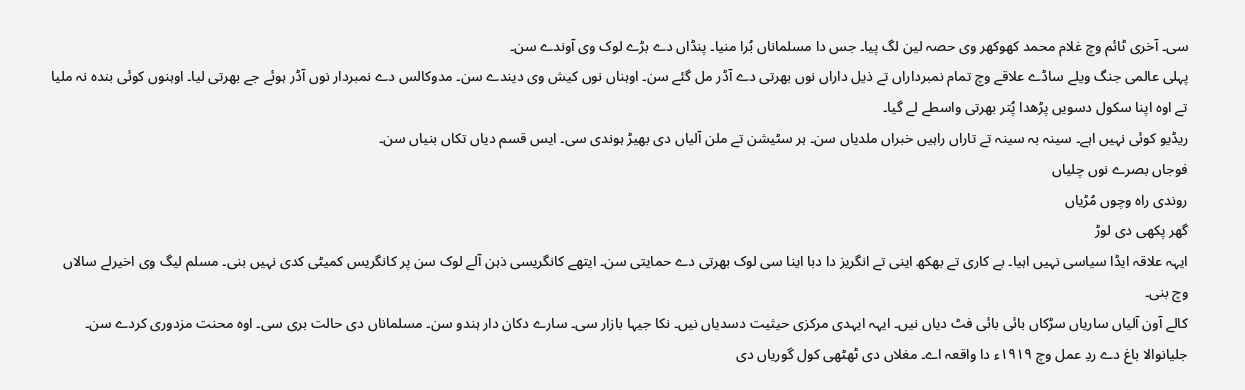سی۔ آخری ٹائم وچ غلام محمد کھوکھر وی حصہ لین لگ پیا۔ جس دا مسلماناں بُرا منیا۔ پنڈاں دے بڑے لوک وی آوندے سن۔
پہلی عالمی جنگ ویلے ساڈے علاقے وچ تمام نمبرداراں تے ذیل داراں نوں بھرتی دے آڈر مل گئے سن۔ اوہناں نوں کیش وی دیندے سن۔ مدوکالس دے نمبردار نوں آڈر ہوئے جے بھرتی لیا۔ اوہنوں کوئی بندہ نہ ملیا تے اوہ اپنا سکول دسویں پڑھدا پُتر بھرتی واسطے لے گیا۔
ریڈیو کوئی نہیں اہے۔ سینہ بہ سینہ تے تاراں راہیں خبراں ملدیاں سن۔ ہر سٹیشن تے ملن آلیاں دی بھیڑ ہوندی سی۔ ایس قسم دیاں تکاں بنیاں سن۔
فوجاں بصرے نوں چلیاں
روندی راہ وچوں مُڑیاں
گھر پکھی دی لوڑ
ایہہ علاقہ ایڈا سیاسی نہیں اہیا۔ بے کاری تے بھکھ اینی تے انگریز دا دبا اینا سی لوک بھرتی دے حمایتی سن۔ ایتھے کانگریسی ذہن آلے لوک سن پر کانگریس کمیٹی کدی نہیں بنی۔ مسلم لیگ وی اخیرلے سالاں وچ بنی۔
کالے آون آلیاں ساریاں سڑکاں بائی بائی فٹ دیاں نیں۔ ایہہ ایہدی مرکزی حیثیت دسدیاں نیں۔ نکا جیہا بازار سی۔ سارے دکان دار ہندو سن۔ مسلماناں دی حالت بری سی۔ اوہ محنت مزدوری کردے سن۔
جلیانوالا باغ دے ردِ عمل وچ ۱۹۱۹ء دا واقعہ اے۔ مغلاں دی ٹھٹھی کول گوریاں دی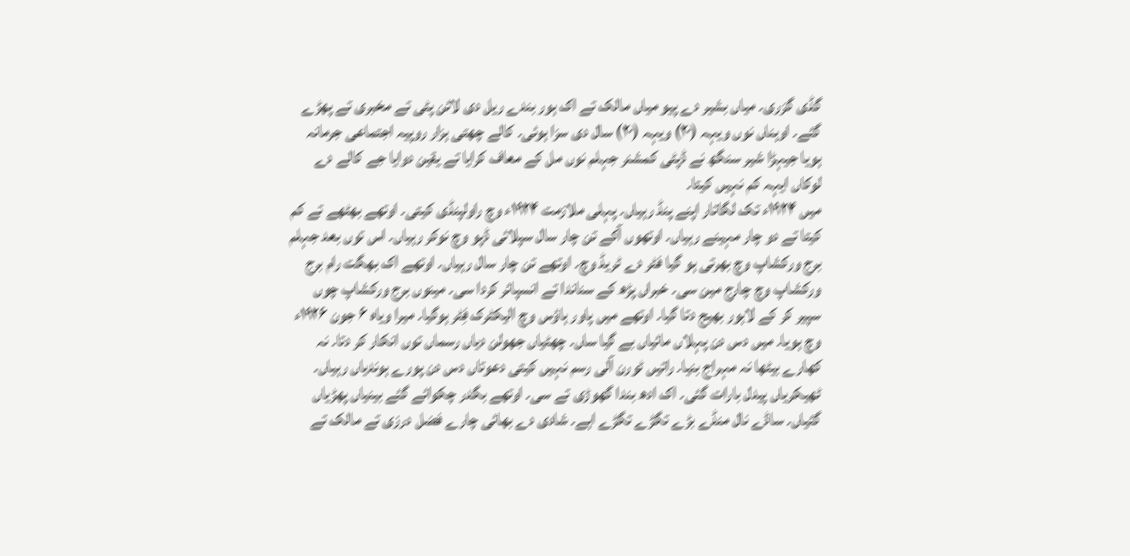گڈی گزری۔ میاں بشیر دے پیو میاں مالک تے اک ہور بندے ریل دی لائن پٹی تے مخبری تے پھڑے گئے۔ اوہناں نوں ویہہ (۲۰) ویہہ (۲۰) سال دی سزا ہوئی۔ کالے چھتی ہزار روپیہ اجتماعی جرمانہ ہویا جیہڑا شیر سنگھ نے ڈپٹی کمشنر جہلم نوں مل کے معاف کرایا تے یقین دوایا جے کالے دے لوکاں ایہہ کم نہیں کیتا۔
میں ۱۹۲۴ء تک لگاتار اپنے پنڈ رہیاں۔ پہلی ملازمت ۱۹۲۴ء وچ راولپنڈی کیتی۔ اوتھے بھٹھے تے کم کیتا تے دو چار مہینے رہیاں۔ اوتھوں آکے تن چار سال سپلائی ڈپو وچ نوکر رہیاں۔ اس توں بعد جہلم برج ورکشاپ وچ بھرتی ہو گیا فٹر دے ٹریڈ وچ۔ اوتھے تن چار سال رہیاں۔ اوتھے اک بھگت رام برج ورکشاپ وچ چارج مین سی۔ خبراں پڑھ کے سناندا تے انسپائر کردا سی۔ مینوں برج ورکشاپ چوں سپیر کر کے لاہور بھیج دتا گیا۔ اوتھے میں پاور ہاؤس وچ الیکٹرک فِٹر ہوگیا۔ میرا ویاہ ۶ جون ۱۹۲۶ء وچ ہویا۔ میں دس دن پہلاں مائیاں بے گیا ساں۔ چھٹیاں جھولن دیاں رسماں توں انکار کر دتا۔ نہ کھارے بیٹھا نہ مہراج بنیا۔ راتیں ٹورن آلی رسم نہیں کیتی دعوتاں دس دن پورے ہوندیاں رہیاں۔ ٹھیکریاں پیدل بارات گئی۔ اک ادھ بندا گھوڑی تے سی۔ اوتھے بگدر چکوائے گئے بینیاں پھڑیاں گئیاں۔ ساڈے نال منڈے بڑے تگڑے تگڑے اہے۔ شادی دے بھائی چارے فضل درزی تے مالک تے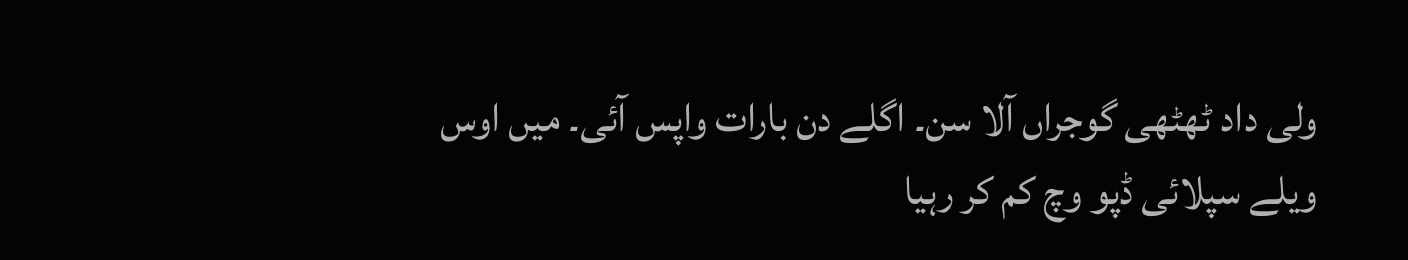ولی داد ٹھٹھی گوجراں آلا سن۔ اگلے دن بارات واپس آئی۔ میں اوس ویلے سپلائی ڈپو وچ کم کر رہیا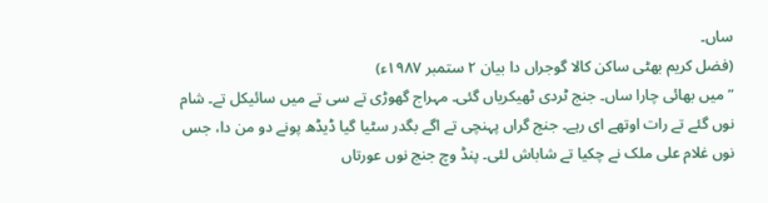ساں۔
(فضل کریم بھٹی ساکن کالا گوجراں دا بیان ۲ ستمبر ۱۹۸۷ء)
’’میں بھائی چارا ساں۔ جنج ٹردی ٹھیکریاں گئی۔ مہراج گھوڑی تے سی تے میں سائیکل تے۔ شام نوں گئے تے رات اوتھے ای رہے۔ جنج گراں پہنچی تے اگے بگدر سٹیا گیا ڈیڈھ پونے دو من دا، جس نوں غلام علی ملک نے چکیا تے شاباش لئی۔ پنڈ وچ جنج نوں عورتاں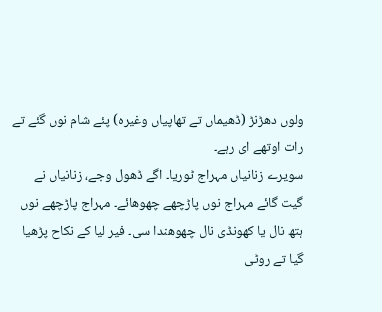ولوں دھڑنڑ (ڈھیماں تے تھاپیاں وغیرہ) پئے شام نوں گئے تے رات اوتھے ای رہے۔
سویرے زنانیاں مہراج ٹوریا۔ اگے ڈھول وجے، زنانیاں نے گیت گائے مہراج نوں پاڑچھے چھوھائے۔ مہراج پاڑچھے نوں ہتھ نال یا کھونڈی نال چھوھندا سی۔ فیر لیا کے نکاح پڑھیا گیا تے روٹی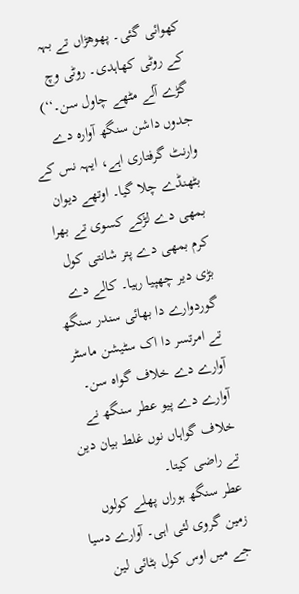کھوائی گئی۔ پھوھڑاں تے بہہ کے روٹی کھاہدی۔ روٹی وچ گڑے آلے مٹھے چاول سن۔‘‘)
جدوں داشن سنگھ آوارہ دے وارنٹ گرفتاری اہے، ایہہ نس کے بٹھنڈے چلا گیا۔ اوتھے دیوان بمھی دے لڑکے کسوی تے بھرا کرم بمھی دے پتر شانتی کول بڑی دیر چھپیا رہیا۔ کالے دے گوردوارے دا بھائی سندر سنگھ تے امرتسر دا اک سٹیشن ماسٹر آوارے دے خلاف گواہ سن۔ آوارے دے پیو عطر سنگھ نے خلاف گواہاں نوں غلط بیان دین تے راضی کیتا۔
عطر سنگھ ہوراں پھلے کولوں زمین گروی لئی اہی۔ آوارے دسیا جے میں اوس کول بٹائی لین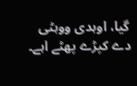گیا، اوہدی ووہٹی دے کپڑے پھٹے اہے۔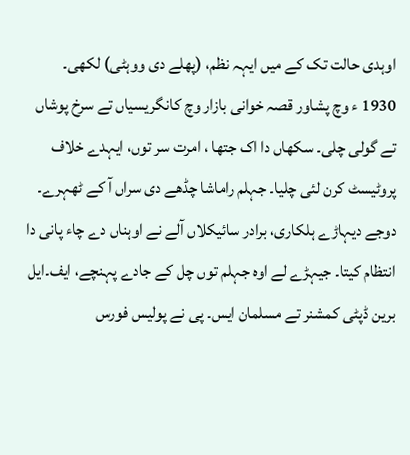اوہدی حالت تک کے میں ایہہ نظم، (پھلے دی ووہٹی) لکھی۔
1930 ء وچ پشاور قصہ خوانی بازار وچ کانگریسیاں تے سرخ پوشاں تے گولی چلی۔ سکھاں دا اک جتھا ، امرت سر توں، ایہدے خلاف پروٹیسٹ کرن لئی چلیا۔ جہلم راماشا چڈھے دی سراں آ کے ٹھہرے۔ دوجے دیہاڑے ہلکاری، برادر سائیکلاں آلے نے اوہناں دے چاء پانی دا انتظام کیتا۔ جیہڑے لے اوہ جہلم توں چل کے جادے پہنچے، ایف۔ایل برین ڈپٹی کمشنر تے مسلمان ایس۔ پی نے پولیس فورس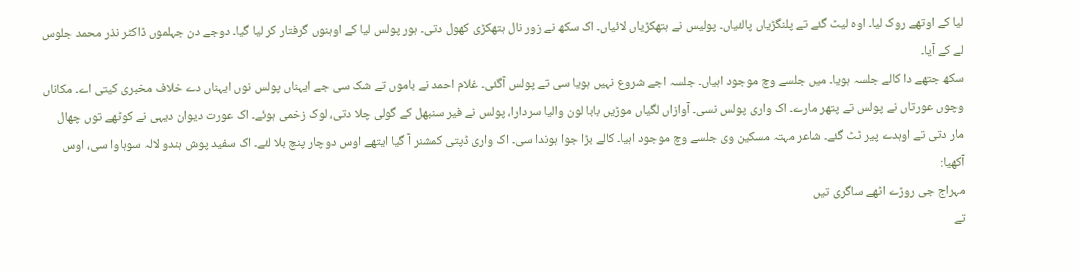لیا کے اوتھے روک لیا۔ اوہ لیٹ گئے تے پلنگڑیاں پالئیاں۔ پولیس نے ہتھکڑیاں لائیاں۔ اک سکھ نے زور نال ہتھکڑی کھول دتی۔ ہور پولس لیا کے اوہنوں گرفتار کر لیا گیا۔ دوجے دن جہلموں ڈاکٹر نذر محمد جلوس لے کے آیا۔
سکھ جتھے دا کالے جلسہ ہویا۔ میں جلسے وچ موجود اہیاں۔ جلسہ اجے شروع نہیں ہویا سی تے پولس آگئی۔ غلام احمد نے باموں تے شک سی جے ایہناں پولس نوں ایہناں دے خلاف مخبری کیتی اے۔ مکاناں وچوں عورتاں نے پولس تے پتھر مارے۔ اک واری پولس نسی۔ آوازاں لگیاں موڑیں بابا لون والیا سردارا، پولس نے فیر سنبھل کے گولی چلا دتی، لوک زخمی ہوئے۔ اک عورت دیوان دیہی نے کوٹھے توں چھال مار دتی تے اوہدے پیر ٹٹ گئے۔ شاعر مہتہ مسکین وی جلسے وچ موجود اہیا۔ کالے بڑا جوا ہوندا سی۔ اک واری ڈپتی کمشنر آ گیا ایتھے اوس دوچار پنچ بلا لئے۔ اک سفید پوش ہندو لالہ سوہاوا سی، اوس آکھیا:
مہراج جی روڑے اٹھے ساگری تیں
تے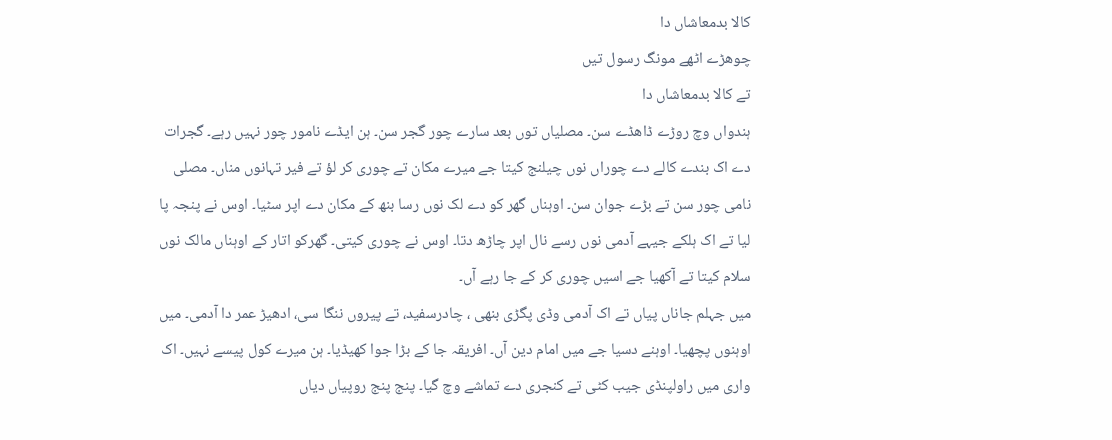کالا بدمعاشاں دا
چوھڑے اٹھے مونگ رسول تیں
تے کالا بدمعاشاں دا
ہندواں وچ روڑے ڈاھڈے سن۔ مصلیاں توں بعد سارے چور گجر سن۔ ہن ایڈے نامور چور نہیں رہے۔ گجرات دے اک بندے کالے دے چوراں نوں چیلنج کیتا جے میرے مکان تے چوری کر لؤ تے فیر تہانوں مناں۔ مصلی نامی چور سن تے بڑے جوان سن۔ اوہناں گھر کو دے لک نوں رسا بنھ کے مکان دے اپر سٹیا۔ اوس نے پنجہ پا لیا تے اک ہلکے جیہے آدمی نوں رسے نال اپر چاڑھ دتا۔ اوس نے چوری کیتی۔ گھرکو اتار کے اوہناں مالک نوں سلام کیتا تے آکھیا جے اسیں چوری کر کے جا رہے آں۔
میں جہلم جاناں پیاں تے اک آدمی وڈی پگڑی بنھی ، چادرسفید، تے پیروں ننگا سی، ادھیڑ عمر دا آدمی۔ میں اوہنوں پچھیا۔ اوہنے دسیا جے میں امام دین آں۔ افریقہ جا کے بڑا جوا کھیڈیا۔ ہن میرے کول پیسے نہیں۔ اک واری میں راولپنڈی جیب کٹی تے کنجری دے تماشے وچ گیا۔ پنج پنج روپیاں دیاں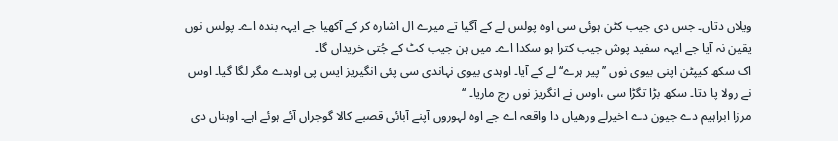ویلاں دتاں۔ جس دی جیب کٹن ہوئی سی اوہ پولس لے کے آگیا تے میرے ال اشارہ کر کے آکھیا جے ایہہ بندہ اے۔ پولس نوں یقین نہ آیا جے ایہہ سفید پوش جیب کترا ہو سکدا اے۔ میں ہن جیب کٹ کے جُتی خریداں گا۔
اک سکھ کیپٹن اپنی بیوی نوں ’’پیر ہرے‘‘ لے کے آیا۔ اوہدی بیوی نہاندی سی پئی انگیریز ایس پی اوہدے مگر لگا گیا۔ اوس نے رولا پا دتا۔ سکھ بڑا تگڑا سی ،اوس نے انگریز نوں رج ماریا۔ ‘‘
مرزا ابراہیم دے جیون دے اخیرلے ورھیاں دا واقعہ اے جے اوہ لہوروں آپنے آبائی قصبے کالا گوجراں آئے ہوئے اہے۔ اوہناں دی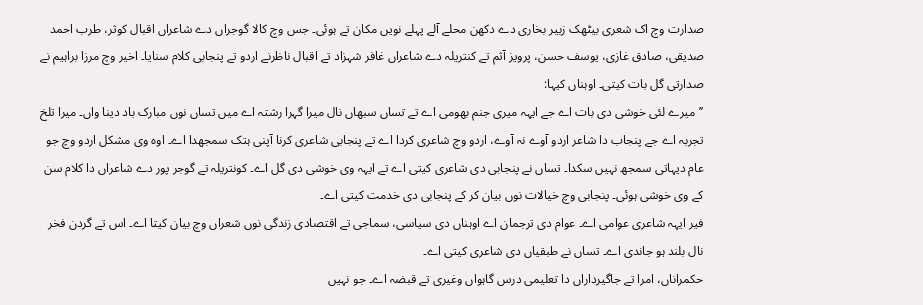صدارت وچ اک شعری بیٹھک زبیر بخاری دے دکھن محلے آلے پہلے نویں مکان تے ہوئی۔ جس وچ کالا گوجراں دے شاعراں اقبال کوثر، طرب احمد صدیقی، صادق غازی، یوسف حسن، پرویز آثم تے کنتریلہ دے شاعراں غافر شہزاد تے اقبال ناظرنے اردو تے پنجابی کلام سنایا۔ اخیر وچ مرزا براہیم نے صدارتی گل بات کیتی۔ اوہناں کیہا:
’’میرے لئی خوشی دی بات اے جے ایہہ میری جنم بھومی اے تے تساں سبھاں نال میرا گہرا رشتہ اے میں تساں نوں مبارک باد دینا واں۔ میرا تلخ تجربہ اے جے پنجاب دا شاعر اردو آوے نہ آوے، اردو وچ شاعری کردا اے تے پنجابی شاعری کرنا آپنی ہتک سمجھدا اے۔ اوہ وی مشکل اردو وچ جو عام دیہاتی سمجھ نہیں سکدا۔ تساں نے پنجابی دی شاعری کیتی اے تے ایہہ وی خوشی دی گل اے۔ کونتریلہ تے گوجر پور دے شاعراں دا کلام سن کے وی خوشی ہوئی۔ پنجابی وچ خیالات نوں بیان کر کے پنجابی دی خدمت کیتی اے۔
فیر ایہہ شاعری عوامی اے۔ عوام دی ترجمان اے اوہناں دی سیاسی، سماجی تے اقتصادی زندگی نوں شعراں وچ بیان کیتا اے۔ اس تے گردن فخر نال بلند ہو جاندی اے۔ تساں نے طبقیاں دی شاعری کیتی اے۔
حکمراناں، امرا تے جاگیرداراں دا تعلیمی درس گاہواں وغیری تے قبضہ اے۔ جو نہیں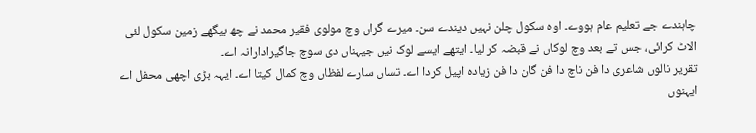چاہندے جے تعلیم عام ہووے۔ اوہ سکول چلن نہیں دیندے سن۔ میرے گراں وچ مولوی فقیر محمد نے چھ بیگھے زمین سکول لئی الاٹ کرائی، جس تے بعد وچ لوکاں نے قبضہ کر لیا۔ ایتھے ایسے لوک نیں جیہناں دی سوچ جاگیرادارانہ اے۔
تقریر نالوں شاعری دا فن ناچ دا فن گان دا فن زیادہ اپیل کردا اے۔ تساں سارے لفظاں وچ کمال کیتا اے۔ ایہہ بڑی اچھی محفل اے ایہنوں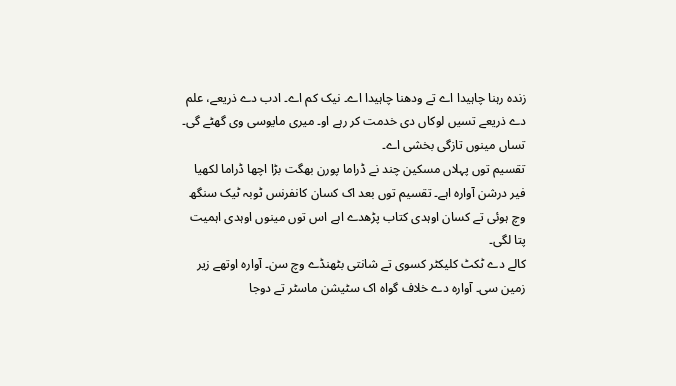زندہ رہنا چاہیدا اے تے ودھنا چاہیدا اے۔ نیک کم اے۔ ادب دے ذریعے، علم دے ذریعے تسیں لوکاں دی خدمت کر رہے او۔ میری مایوسی وی گھٹے گی۔ تساں مینوں تازگی بخشی اے۔
تقسیم توں پہلاں مسکین چند نے ڈراما پورن بھگت بڑا اچھا ڈراما لکھیا فیر درشن آوارہ اہے۔ تقسیم توں بعد اک کسان کانفرنس ٹوبہ ٹیک سنگھ وچ ہوئی تے کسان اوہدی کتاب پڑھدے اہے اس توں مینوں اوہدی اہمیت پتا لگی۔
کالے دے ٹکٹ کلیکٹر کسوی تے شانتی بٹھنڈے وچ سن۔ آوارہ اوتھے زیر زمین سی۔ آوارہ دے خلاف گواہ اک سٹیشن ماسٹر تے دوجا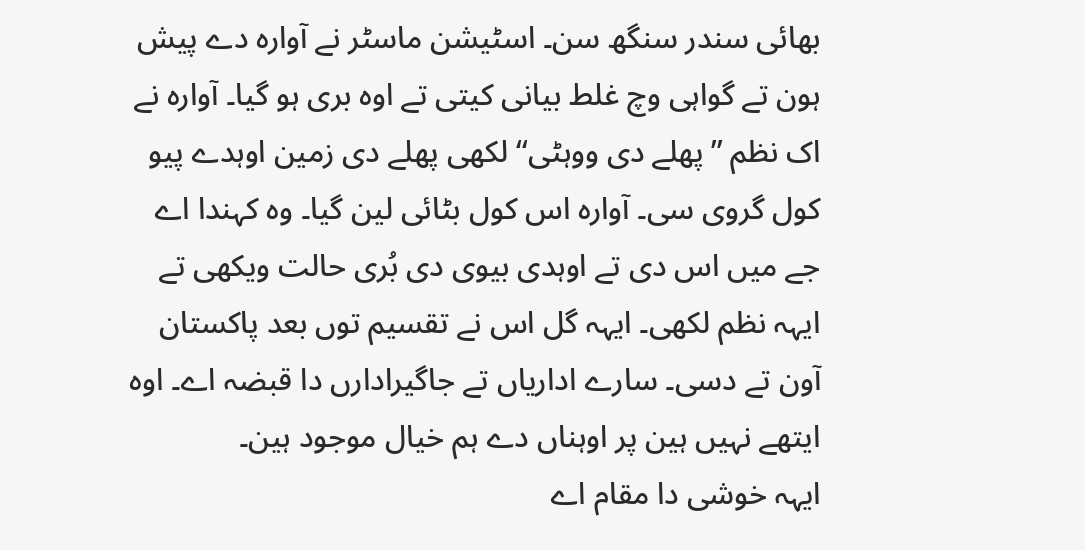بھائی سندر سنگھ سن۔ اسٹیشن ماسٹر نے آوارہ دے پیش ہون تے گواہی وچ غلط بیانی کیتی تے اوہ بری ہو گیا۔ آوارہ نے اک نظم ’’پھلے دی ووہٹی‘‘ لکھی پھلے دی زمین اوہدے پیو کول گروی سی۔ آوارہ اس کول بٹائی لین گیا۔ وہ کہندا اے جے میں اس دی تے اوہدی بیوی دی بُری حالت ویکھی تے ایہہ نظم لکھی۔ ایہہ گل اس نے تقسیم توں بعد پاکستان آون تے دسی۔ سارے اداریاں تے جاگیرادارں دا قبضہ اے۔ اوہ ایتھے نہیں ہین پر اوہناں دے ہم خیال موجود ہین۔
ایہہ خوشی دا مقام اے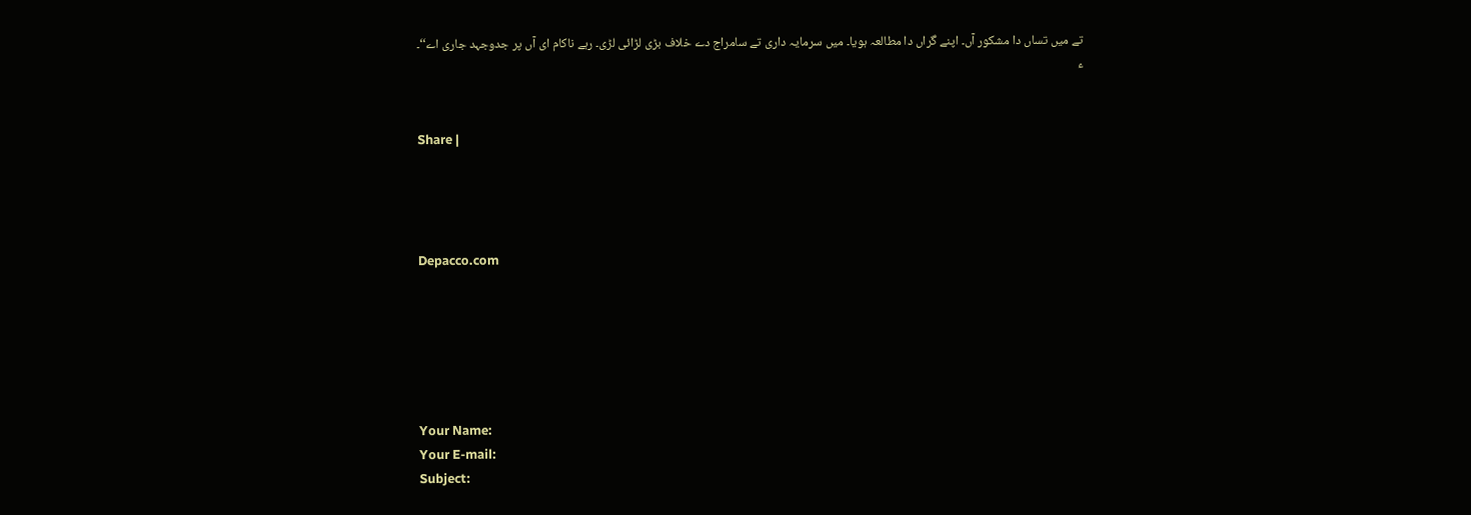تے میں تساں دا مشکور آں۔ اپنے گراں دا مطالعہ ہویا۔ میں سرمایہ داری تے سامراج دے خلاف بڑی لڑائی لڑی۔ رہے ناکام ای آں پر جدوجہد جاری اے‘‘۔
ء


Share |




Depacco.com






Your Name:
Your E-mail:
Subject: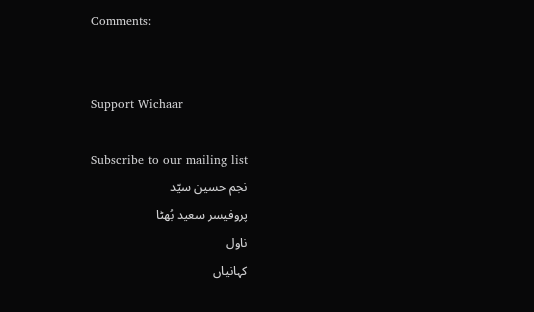Comments:


Support Wichaar

Subscribe to our mailing list
نجم حسین سیّد
پروفیسر سعید بُھٹا
ناول
کہانیاں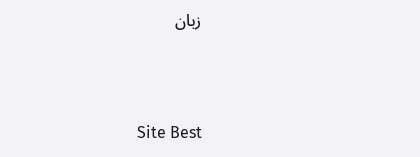زبان



Site Best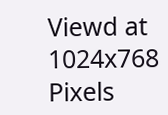Viewd at 1024x768 Pixels